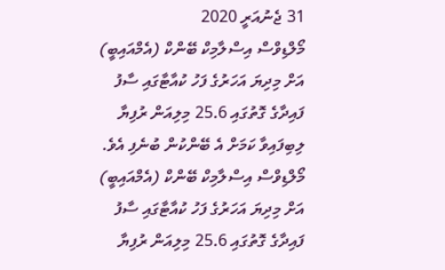31 ޖެނުއަރީ 2020
މޯލްޑިވްސް އިސްލާމިކް ބޭންކް (އެމްއައިބީ) އަށް މިދިޔަ އަހަރުގެ ފަހު ކުއާޓާގައި ސާފު ފައިދާގެ ގޮތުގައި 25.6 މިލިއަން ރުފިޔާ ލިބިފައިވާ ކަމަށް އެ ބޭންކުން ބުނެފި އެވެ.
މޯލްޑިވްސް އިސްލާމިކް ބޭންކް (އެމްއައިބީ) އަށް މިދިޔަ އަހަރުގެ ފަހު ކުއާޓާގައި ސާފު ފައިދާގެ ގޮތުގައި 25.6 މިލިއަން ރުފިޔާ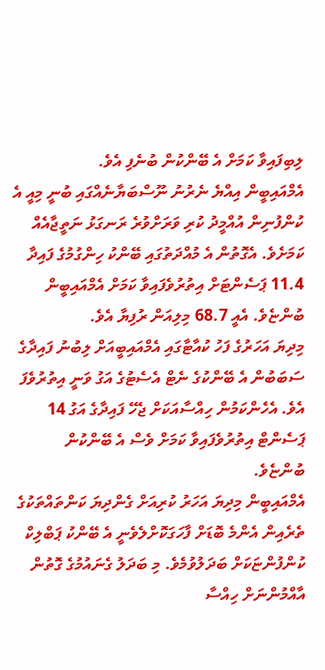ލިބިފައިވާ ކަމަށް އެ ބޭންކުން ބުނެފި އެވެ.
އެމްއައިބީން އިއްޔެ ނެރުނު ނޫސްބަޔާނެއްގައި ބުނީ މިއީ އެ ކުންފުނިން އުއްމީދު ކުރި ވަރަށްވުރެ ރަނގަޅު ނަތީޖާއެއް ކަމަށެވެ. އެގޮތުން އެ މުއްދަތުގައި ބޭންކު ހިންގުމުގެ ފައިދާ 11.4 ޕަސެންޓަށް އިތުރުވެފައިވާ ކަމަށް އެމްއައިބީން ބުންޏެވެ. އެއީ 68.7 މިލިއަން ރުފިޔާ އެވެ.
މިދިޔަ އަހަރުގެ ފަހު ކުއާޓާގައި އެމްއައިބީއަށް ލިބުނު ފައިދާގެ ސަބަބުން އެ ބޭންކުގެ ނެޓް އެސެޓުގެ އަގު ވަނީ އިތުރުވެފަ އެވެ. އެހެންކަމުން ހިއްސާއަކަށް ޖެހޭ ފައިދާގެ އަގު 14 ޕަސެންޓް އިތުރުވެފައިވާ ކަމަށް ވެސް އެ ބޭންކުން ބުންޏެވެ.
އެމްއައިބީން މިދިޔަ އަހަރު ކުރިއަށް ގެންދިޔަ ކަންތައްތަކުގެ ތެރެއިން އެންމެ ބޮޑަށް ފާހަގަކޮށްލެވެނީ އެ ބޭންކު ޕަބްލިކް ކުންފުންޏަކަށް ބަދަލުވުމެވެ. މި ބަދަލު ގެނައުމުގެ ގޮތުން އާއްމުންނަށް ހިއްސާ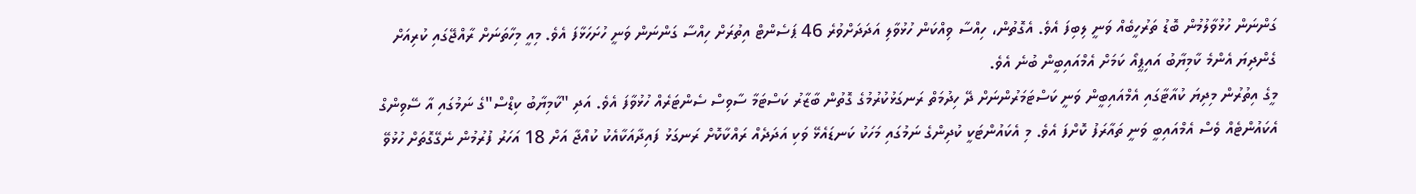ގަންނަން ހުޅުވާލުމުން ބޮޑު ތަރުހީބެއް ވަނީ ލިބިފަ އެވެ. އެގޮތުން، ހިއްސާ ވިއްކަން ހުޅުވާލި އަދަދަށްވުރެ 46 ޕަސެންޓް އިތުރަށް ހިއްސާ ގަންނަން ވަނީ ހުށަހަޅާފަ އެވެ. މިއީ މިހާތަނަށް ރާއްޖޭގައި ކުރިއަށް ގެންދިޔަ އެންމެ ކާމިޔާބު އައިޕީއޯ ކަމަށް އެމްއައިބީން ބުނެ އެވެ.
މީގެ އިތުރުން މިދިޔަ ކުއާޓާގައި އެމްއައިބީން ވަނީ ކަސްޓަމަރުންނަށް ދޭ ހިދުމަތް ރަނގަޅުކުރުމުގެ ގޮތުން ބާޒާރު ކަސްޓަމާ ސާވިސް ސެންޓަރެއް ހުޅުވާފަ އެވެ. އަދި "ކާމިޔާބު ކިޑްސް"ގެ ނަމުގައި އާ ސޭވިންގް އެކައުންޓެއް ވެސް އެމްއައިބީ ވަނީ ތައާރަފު ކޮށްފަ އެވެ. މި އެކައުންޓަކީ ކުދިންގެ ނަމުގައި މަހަކު ކަނޑައެޅޭ ވަކި އަދަދެއް ރައްކާކޮށް ރަނގަޅު ފައިދާއަކާއެކު ކުއްޖާ އަށް 18 އަހަރު ފުރުމުން ނެގޭގޮތަށް ހުޅުވޭ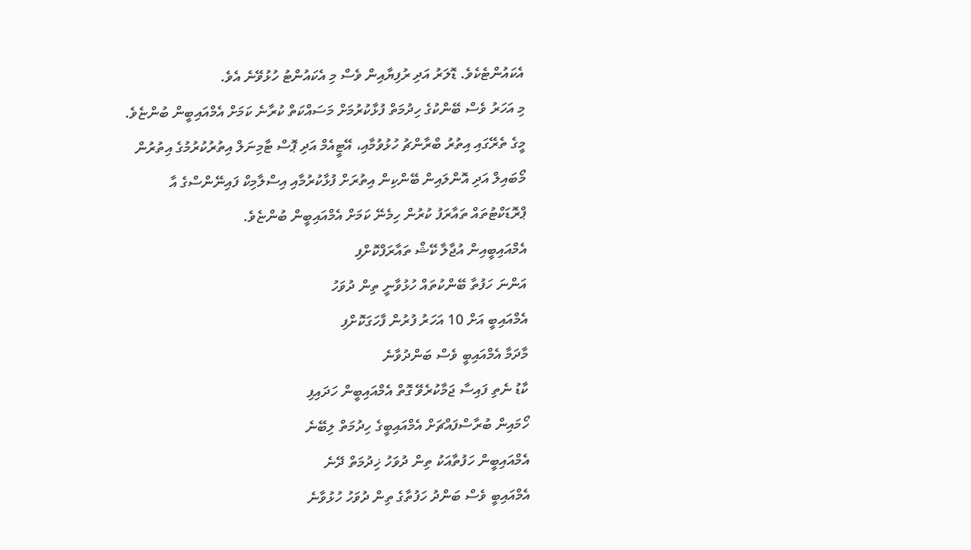އެކައުންޓެކެވެ. ޑޮލަރު އަދި ރުފިޔާއިން ވެސް މި އެކައުންޓު ހުޅުވޭނެ އެވެ.
މި އަހަރު ވެސް ބޭންކުގެ ހިދުމަތް ފުޅާކުރުމަށް މަސައްކަތް ކުރާނެ ކަމަށް އެމްއައިބީން ބުންޏެވެ. މީގެ ތެރޭގައި އިތުރު ބްރާންޗު ހުޅުވުމާއި، އޭޓީއެމް އަދި ޕޮސް ޓާމިނަލް އިތުރުކުރުމުގެ އިތުރުން މޯބައިލް އަދި އޮންލައިން ބޭންކިން އިތުރަށް ފުޅާކުރުމާއި އިސްލާމިކް ފައިނޭންސްގެ އާ ޕްރޮޑަކްޓުތައް ތައާރަފު ކުރުން ހިމެނޭ ކަމަށް އެމްއައިބީން ބުންޏެވެ.
އެމްއައިބީއިން އުޖާލާ ކޭޝް ތައާރަފްކޮށްފި
އަންނަ ހަފުތާ ބޭންކުތައް ހުޅުވާނީ ތިން ދުވަހު
އެމްއައިބީ އަށް 10 އަހަރު ފުރުން ފާހަގަކޮށްފި
މާދަމާ އެމްއައިބީ ވެސް ބަންދުވާނެ
ކާޑު ނެތި ފައިސާ ޖަމާކުރެވޭ ގޮތް އެމްއައިބީން ހަދައިފި
ހޯމައިން ބުރާސްފައްޗަށް އެމްއައިބީގެ ހިދުމަތް ލިބޭނެ
އެމްއައިބީން ހަފުތާއަކު ތިން ދުވަހު ޚިދުމަތް ދޭނެ
އެމްއައިބީ ވެސް ބަންދު ހަފުތާގެ ތިން ދުވަހު ހުޅުވާނެ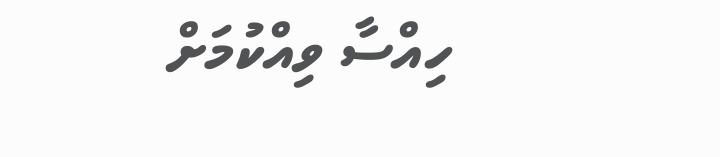ހިއްސާ ވިއްކުމަށް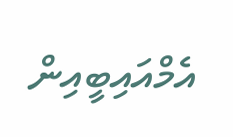އެމްއައިބީއިން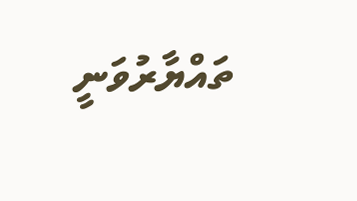ތައްޔާރުވަނީ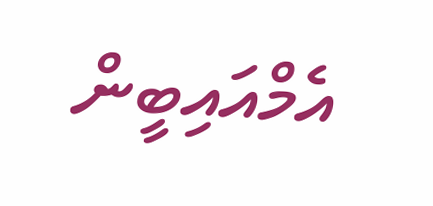އެމްއައިބީން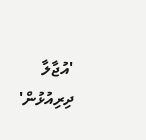'އުޖާލާ ދިރިއުޅުން'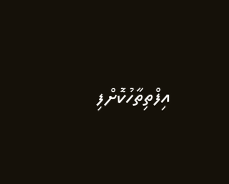އިފްތިތާހުކޮށްފި